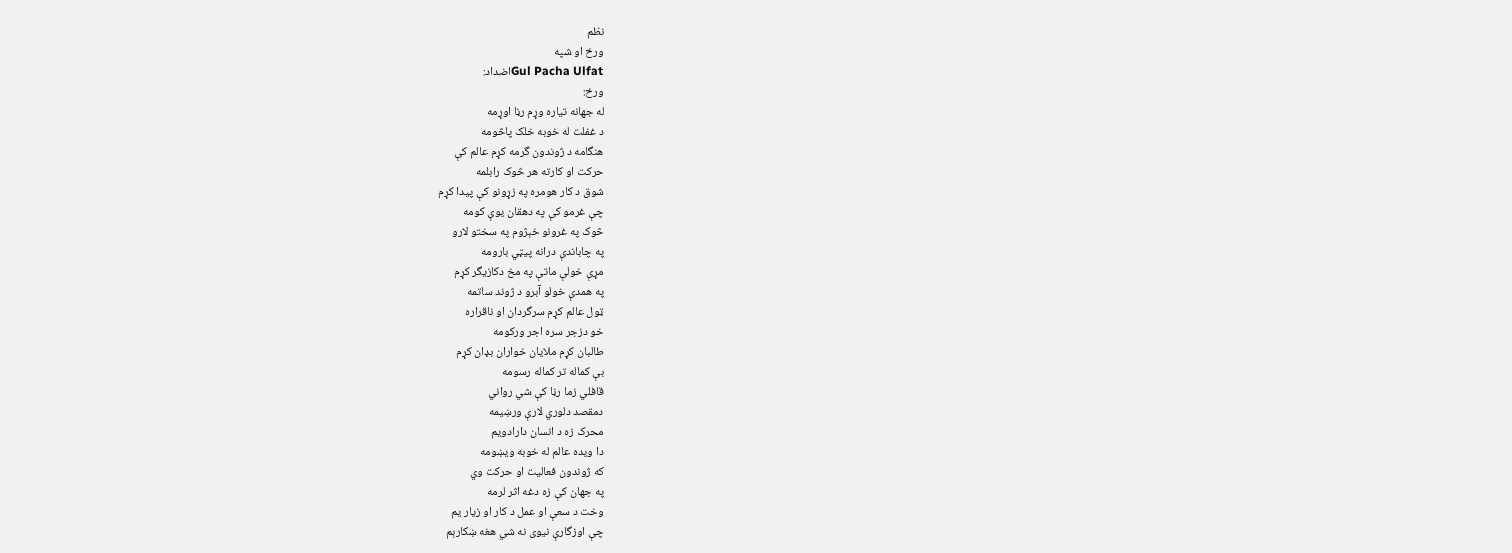نظم
ورځ او شپه
Gul Pacha Ulfatاضداد:
ورځ:
له جهانه تياره وړم رڼا اوړمه
د غفلت له خوبه خلک پاڅومه
هنگامه د ژوندون گرمه کړم عالم کې
حرکت او کارته هر څوک رابلمه
شوق د کار هومره په زړونو کې پيدا کړم
چې غرمو کې په دهقان يوې کومه
څوک په غرونو خېژوم په سختو لارو
په چاباندې درانه پيټي بارومه
مړې خولې ماتې په مخ دکازيگر کړم
په همدې خولو آبرو د ژوند ساتمه
ټول عالم کړم سرگردان او ناقراره
خو دزجر سره اجر ورکومه
طالبان کړم ملايان خواران بډان کړم
بې کماله تر کماله رسومه
قافلي زما رڼا کې شي رواني
دمقصد دلوري لارې ورښيمه
محرک زه د انسان دارادويم
دا ويده عالم له خوبه ويښومه
که ژوندون فعاليت او حرکت وي
په جهان کې زه دغه اثر لرمه
وخت د سعې او عمل د کار او زيار يم
چې اوزگارې نيوی نه شي هغه ښکارېم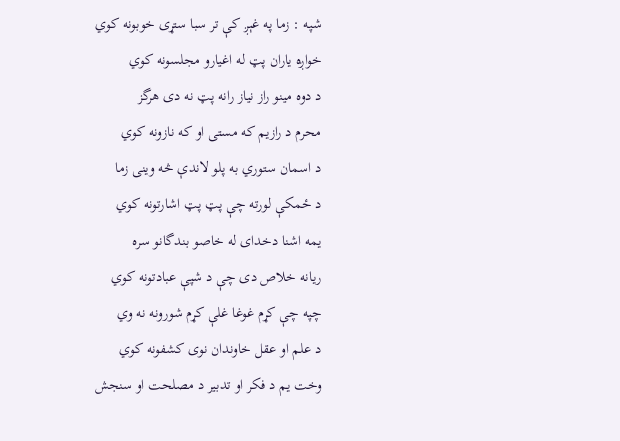شپه : زما په غېږ کې تر سبا ستړی خوبونه کوي
خواږه ياران پټ له اغيارو مجلسونه کوي
د دوه مينو راز نياز رانه پټ نه دی هرگز
محرم د رازيم که مستی او که نازونه کوي
د اسمان ستوري به پلو لاندې څه وينی زما
د ځمکې لورته چې پټ پټ اشارتونه کوي
يمه اشنا دخدای له خاصو بندگانو سره
ريانه خلاص دی چې د شپې عبادتونه کوي
چپه چې کړم غوغا غلې کړم شورونه نه وي
د علم او عقل خاوندان نوی کشفونه کوي
وخت يم د فکر او تدبير د مصلحت او سنجش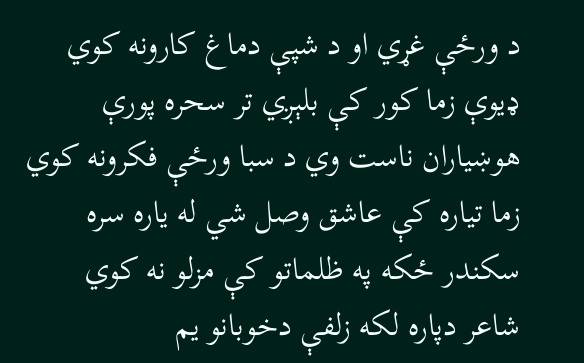د ورځې غړي او د شپې دماغ کارونه کوي
ډيوې زما کور کې بلېږي تر سحره پورې
هوښياران ناست وي د سبا ورځې فکرونه کوي
زما تياره کې عاشق وصل شي له ياره سره
سکندر ځکه په ظلماتو کې مزلو نه کوي
شاعر دپاره لکه زلفې دخوبانو يم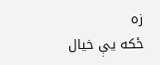زه
ځکه يې خيال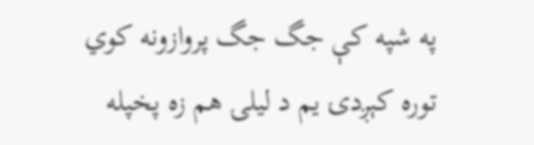په شپه کې جگ جگ پروازونه کوي
توره کېږدۍ يم د ليلۍ هم زه پخپله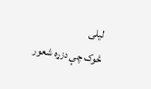ليلی
څوک چې دزړه شعور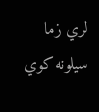لري زما سيلونه کوي